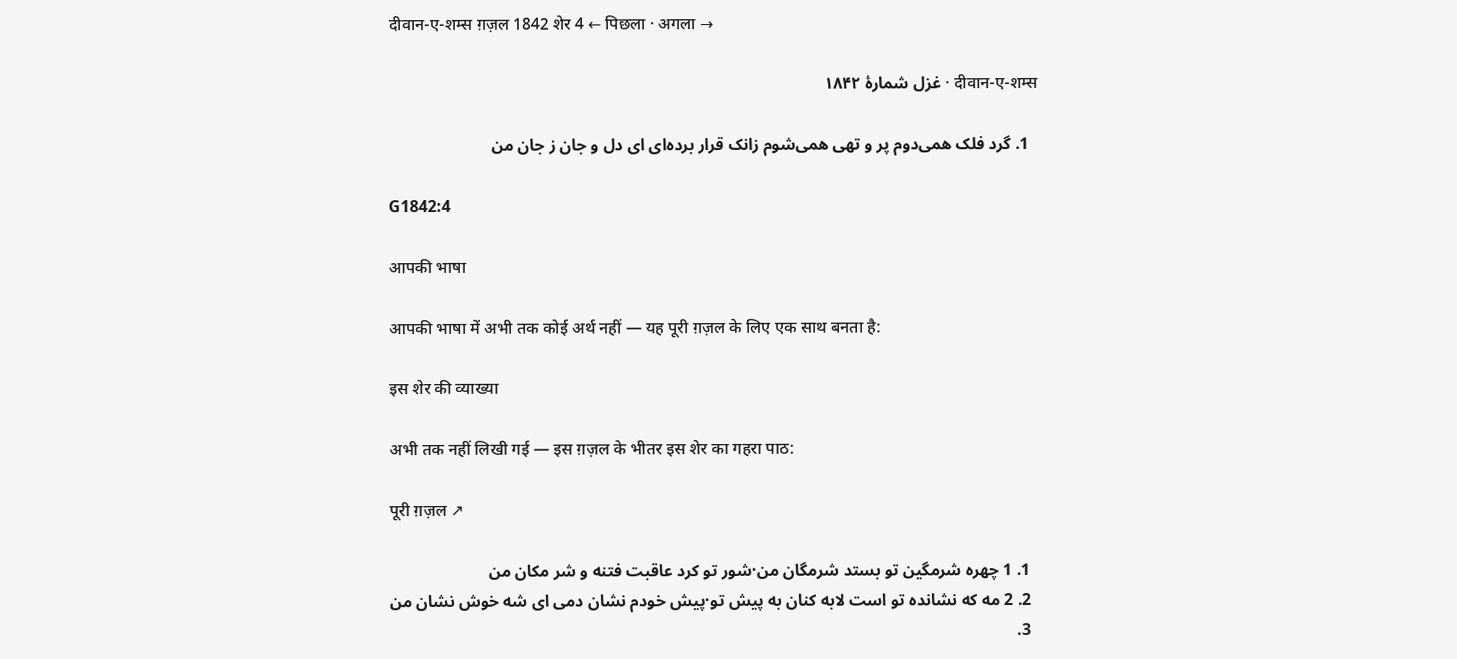दीवान-ए-शम्स ग़ज़ल 1842 शेर 4 ← पिछला · अगला →

दीवान-ए-शम्स · غزل شمارهٔ ۱۸۴۲

  1. گرد فلک همی‌دوم پر و تهی همی‌شوم زانک قرار برده‌ای ای دل و جان ز جان من

G1842:4

आपकी भाषा

आपकी भाषा में अभी तक कोई अर्थ नहीं — यह पूरी ग़ज़ल के लिए एक साथ बनता है:

इस शेर की व्याख्या

अभी तक नहीं लिखी गई — इस ग़ज़ल के भीतर इस शेर का गहरा पाठ:

पूरी ग़ज़ल ↗

  1. 1 چهره شرمگین تو بستد شرمگان من·شور تو کرد عاقبت فتنه و شر مکان من
  2. 2 مه که نشانده تو است لابه کنان به پیش تو·پیش خودم نشان دمی ای شه خوش نشان من
  3.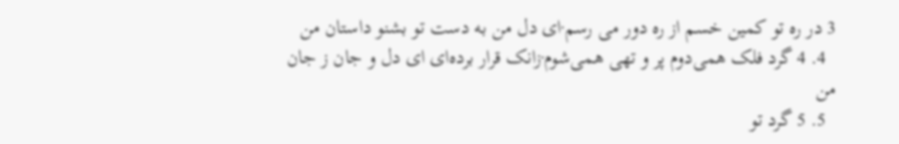3 در ره تو کمین خسم از ره دور می رسم·ای دل من به دست تو بشنو داستان من
  4. 4 گرد فلک همی‌دوم پر و تهی همی‌شوم·زانک قرار برده‌ای ای دل و جان ز جان من
  5. 5 گرد تو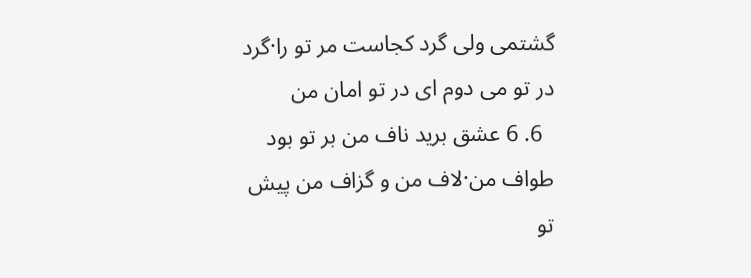گشتمی ولی گرد کجاست مر تو را·گرد در تو می دوم ای در تو امان من
  6. 6 عشق برید ناف من بر تو بود طواف من·لاف من و گزاف من پیش تو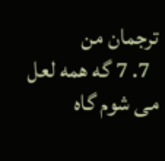ترجمان من
  7. 7 گه همه لعل می شوم گاه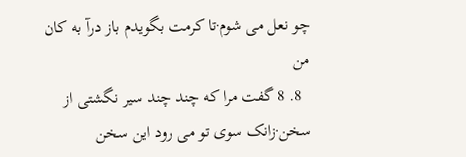چو نعل می شوم·تا کرمت بگویدم باز درآ به کان من
  8. 8 گفت مرا که چند چند سیر نگشتی از سخن·زانک سوی تو می رود این سخن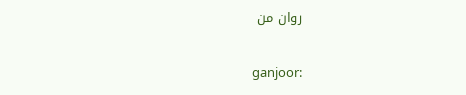روان من

ganjoor: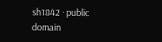sh1842 · public domain